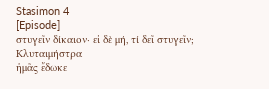Stasimon 4
[Episode]
στυγεῖν δίκαιον· εἰ δὲ μή, τί δεῖ στυγεῖν;
Κλυταιμήστρα
ἡμᾶς ἔδωκε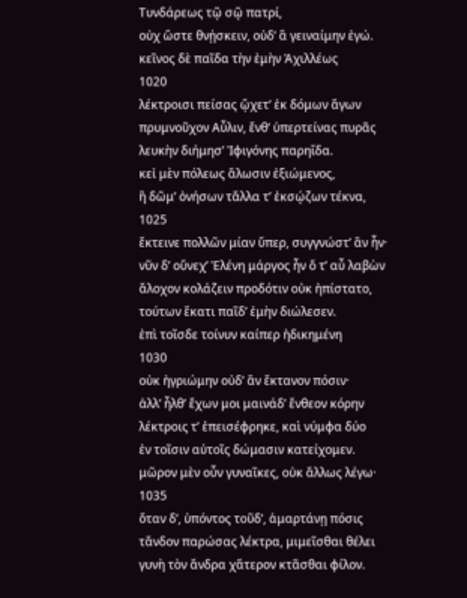Τυνδάρεως τῷ σῷ πατρί,
οὐχ ὥστε θνῄσκειν, οὐδʼ ἃ γειναίμην ἐγώ.
κεῖνος δὲ παῖδα τὴν ἐμὴν Ἀχιλλέως
1020
λέκτροισι πείσας ᾤχετʼ ἐκ δόμων ἄγων
πρυμνοῦχον Αὖλιν, ἔνθʼ ὑπερτείνας πυρᾶς
λευκὴν διήμησʼ Ἰφιγόνης παρηΐδα.
κεἰ μὲν πόλεως ἅλωσιν ἐξιώμενος,
ἢ δῶμʼ ὀνήσων τἄλλα τʼ ἐκσῴζων τέκνα,
1025
ἔκτεινε πολλῶν μίαν ὕπερ, συγγνώστʼ ἂν ἦν·
νῦν δʼ οὕνεχʼ Ἑλένη μάργος ἦν ὅ τʼ αὖ λαβὼν
ἄλοχον κολάζειν προδότιν οὐκ ἠπίστατο,
τούτων ἕκατι παῖδʼ ἐμὴν διώλεσεν.
ἐπὶ τοῖσδε τοίνυν καίπερ ἠδικημένη
1030
οὐκ ἠγριώμην οὐδʼ ἂν ἔκτανον πόσιν·
ἀλλʼ ἦλθʼ ἔχων μοι μαινάδʼ ἔνθεον κόρην
λέκτροις τʼ ἐπεισέφρηκε, καὶ νύμφα δύο
ἐν τοῖσιν αὐτοῖς δώμασιν κατείχομεν.
μῶρον μὲν οὖν γυναῖκες, οὐκ ἄλλως λέγω·
1035
ὅταν δʼ, ὑπόντος τοῦδʼ, ἁμαρτάνῃ πόσις
τἄνδον παρώσας λέκτρα, μιμεῖσθαι θέλει
γυνὴ τὸν ἄνδρα χἅτερον κτᾶσθαι φίλον.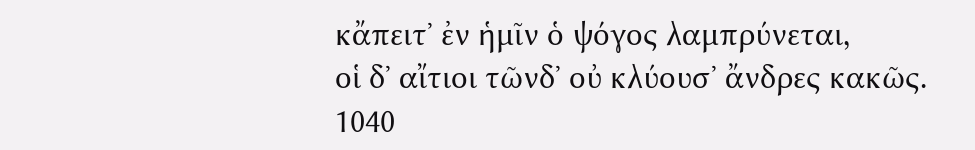κἄπειτʼ ἐν ἡμῖν ὁ ψόγος λαμπρύνεται,
οἱ δʼ αἴτιοι τῶνδʼ οὐ κλύουσʼ ἄνδρες κακῶς.
1040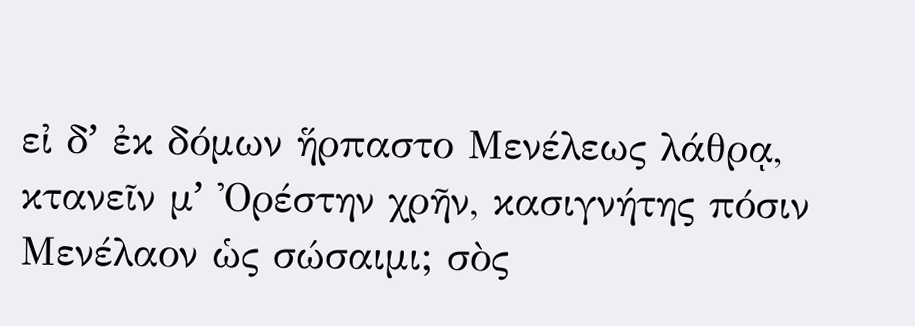εἰ δʼ ἐκ δόμων ἥρπαστο Μενέλεως λάθρᾳ,
κτανεῖν μʼ Ὀρέστην χρῆν, κασιγνήτης πόσιν
Μενέλαον ὡς σώσαιμι; σὸς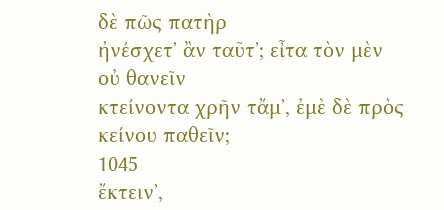δὲ πῶς πατὴρ
ἠνέσχετʼ ἂν ταῦτʼ; εἶτα τὸν μὲν οὐ θανεῖν
κτείνοντα χρῆν τἄμʼ, ἐμὲ δὲ πρὸς κείνου παθεῖν;
1045
ἔκτεινʼ,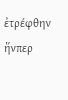ἐτρέφθην ἥνπερ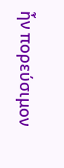ἦν πορεύσιμον